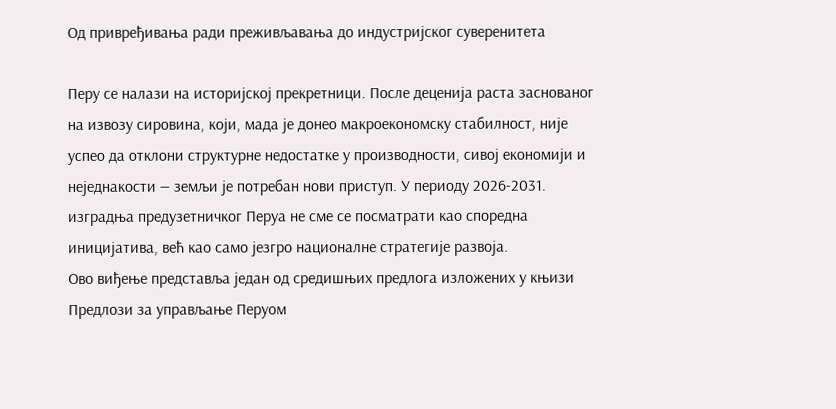Од привређивања ради преживљавања до индустријског суверенитета

Перу се налази на историјској прекретници. После деценија раста заснованог на извозу сировина, који, мада је донео макроекономску стабилност, није успео да отклони структурне недостатке у производности, сивој економији и неједнакости — земљи је потребан нови приступ. У периоду 2026-2031. изградња предузетничког Перуа не сме се посматрати као споредна иницијатива, већ као само језгро националне стратегије развоја.
Ово виђење представља један од средишњих предлога изложених у књизи Предлози за управљање Перуом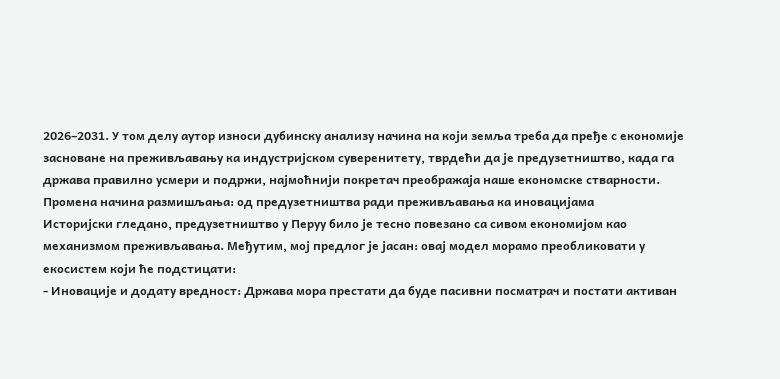2026–2031. У том делу аутор износи дубинску анализу начина на који земља треба да пређе с економије засноване на преживљавању ка индустријском суверенитету, тврдећи да је предузетништво, када га држава правилно усмери и подржи, најмоћнији покретач преображаја наше економске стварности.
Промена начина размишљања: од предузетништва ради преживљавања ка иновацијама
Историјски гледано, предузетништво у Перуу било је тесно повезано са сивом економијом као механизмом преживљавања. Међутим, мој предлог је јасан: овај модел морамо преобликовати у екосистем који ће подстицати:
- Иновације и додату вредност: Држава мора престати да буде пасивни посматрач и постати активан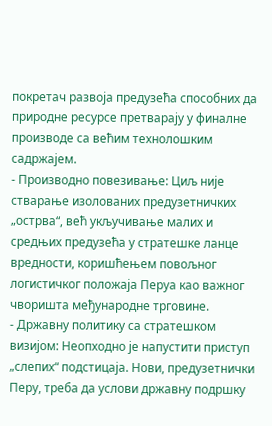покретач развоја предузећа способних да природне ресурсе претварају у финалне производе са већим технолошким садржајем.
- Производно повезивање: Циљ није стварање изолованих предузетничких „острва“, већ укључивање малих и средњих предузећа у стратешке ланце вредности, коришћењем повољног логистичког положаја Перуа као важног чворишта међународне трговине.
- Државну политику са стратешком визијом: Неопходно је напустити приступ „слепих“ подстицаја. Нови, предузетнички Перу, треба да услови државну подршку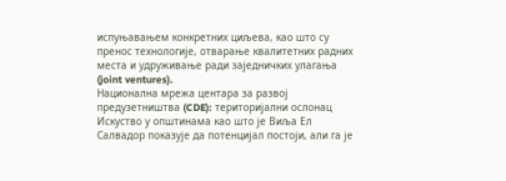испуњавањем конкретних циљева, као што су пренос технологије, отварање квалитетних радних места и удруживање ради заједничких улагања (joint ventures).
Национална мрежа центара за развој предузетништва (CDE): територијални ослонац
Искуство у општинама као што је Виља Ел Салвадор показује да потенцијал постоји, али га је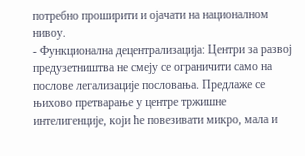потребно проширити и ојачати на националном нивоу.
- Функционална децентрализација: Центри за развој предузетништва не смеју се ограничити само на послове легализације пословања. Предлаже се њихово претварање у центре тржишне интелигенције, који ће повезивати микро, мала и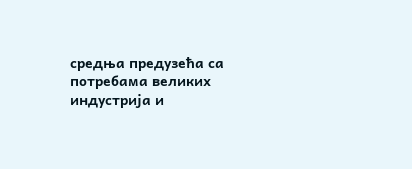средња предузећа са потребама великих индустрија и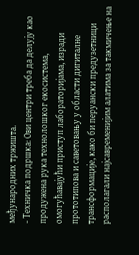међународних тржишта.
- Техничка подршка: Ови центри треба да делују као продужена рука технолошког екосистема, омогућавајући приступ лабораторијама, изради прототипова и саветовању у области дигиталне трансформације, како би перуански предузетници располагали најсавременијим алатима за такмичење на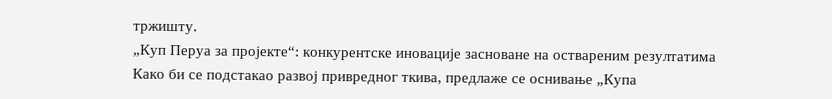тржишту.
„Куп Перуа за пројекте“: конкурентске иновације засноване на оствареним резултатима
Како би се подстакао развој привредног ткива, предлаже се оснивање „Купа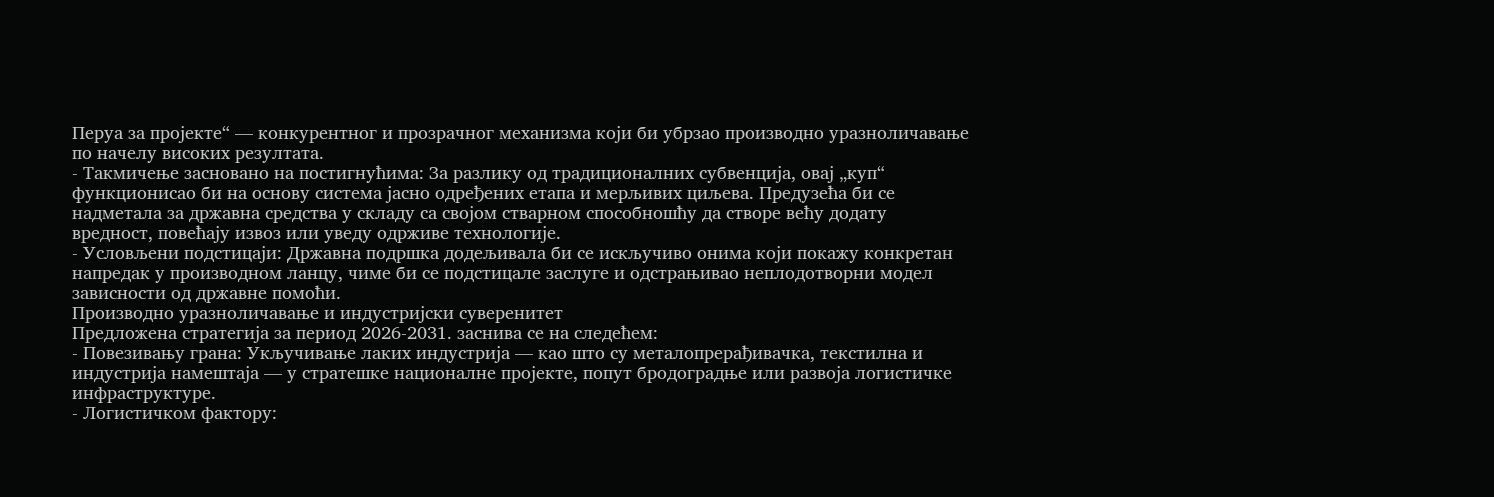Перуа за пројекте“ — конкурентног и прозрачног механизма који би убрзао производно уразноличавање по начелу високих резултата.
- Такмичење засновано на постигнућима: За разлику од традиционалних субвенција, овај „куп“ функционисао би на основу система јасно одређених етапа и мерљивих циљева. Предузећа би се надметала за државна средства у складу са својом стварном способношћу да створе већу додату вредност, повећају извоз или уведу одрживе технологије.
- Условљени подстицаји: Државна подршка додељивала би се искључиво онима који покажу конкретан напредак у производном ланцу, чиме би се подстицале заслуге и одстрањивао неплодотворни модел зависности од државне помоћи.
Производно уразноличавање и индустријски суверенитет
Предложена стратегија за период 2026-2031. заснива се на следећем:
- Повезивању грана: Укључивање лаких индустрија — као што су металопрерађивачка, текстилна и индустрија намештаја — у стратешке националне пројекте, попут бродоградње или развоја логистичке инфраструктуре.
- Логистичком фактору: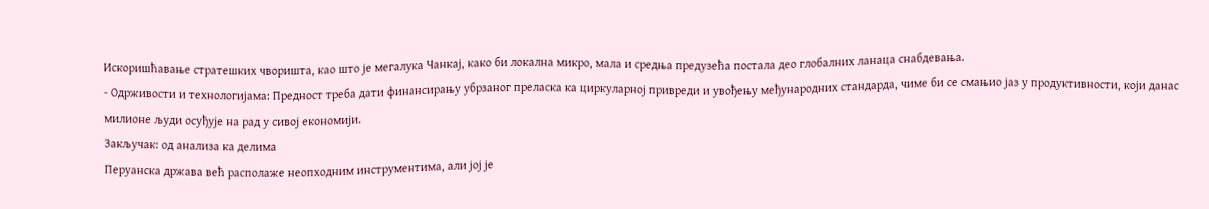Искоришћавање стратешких чворишта, као што је мегалука Чанкај, како би локална микро, мала и средња предузећа постала део глобалних ланаца снабдевања.
- Одрживости и технологијама: Предност треба дати финансирању убрзаног преласка ка циркуларној привреди и увођењу међународних стандарда, чиме би се смањио јаз у продуктивности, који данас милионе људи осуђује на рад у сивој економији.
Закључак: од анализа ка делима
Перуанска држава већ располаже неопходним инструментима, али јој је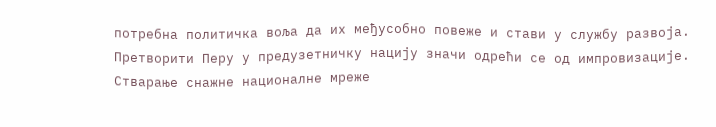потребна политичка воља да их међусобно повеже и стави у службу развоја. Претворити Перу у предузетничку нацију значи одрећи се од импровизације. Стварање снажне националне мреже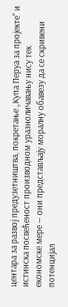центара за развој предузетништва, покретање „Купа Перуа за пројекте“ и истинска посвећеност производном уразноличавању нису тек економске мере — они представљају моралну обавезу да се скривени потенцијал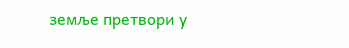земље претвори у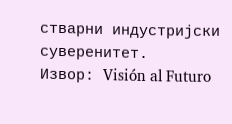стварни индустријски суверенитет.
Извор: Visión al Futuro